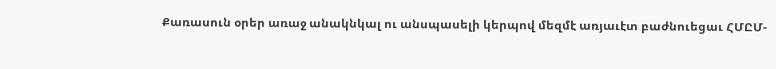Քառասուն օրեր առաջ անակնկալ ու անսպասելի կերպով մեզմէ առյաւէտ բաժնուեցաւ ՀՄԸՄ-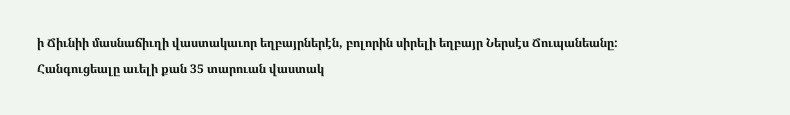ի Ճիւնիի մասնաճիւղի վաստակաւոր եղբայրներէն, բոլորին սիրելի եղբայր Ներսէս Ճուպանեանը:
Հանգուցեալը աւելի քան 35 տարուան վաստակ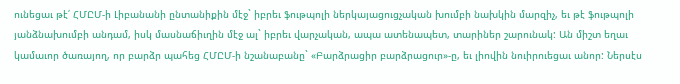ունեցաւ թէ՛ ՀՄԸՄ-ի Լիբանանի ընտանիքին մէջ` իբրեւ ֆութպոլի ներկայացուցչական խումբի նախկին մարզիչ, եւ թէ ֆութպոլի յանձնախումբի անդամ, իսկ մասնաճիւղին մէջ ալ` իբրեւ վարչական, ապա ատենապետ, տարիներ շարունակ: Ան միշտ եղաւ կամաւոր ծառայող, որ բարձր պահեց ՀՄԸՄ-ի նշանաբանը` «Բարձրացիր բարձրացուր»-ը, եւ լիովին նուիրուեցաւ անոր: Ներսէս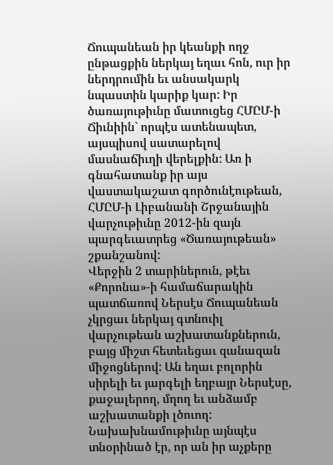Ճուպանեան իր կեանքի ողջ ընթացքին ներկայ եղաւ հոն, ուր իր ներդրումին եւ անսակարկ նպաստին կարիք կար: Իր ծառայութիւնը մատուցեց ՀՄԸՄ-ի Ճիւնիին` որպէս ատենապետ, այսպիսով սատարելով մասնաճիւղի վերելքին: Առ ի գնահատանք իր այս վաստակաշատ գործունէութեան, ՀՄԸՄ-ի Լիբանանի Շրջանային վարչութիւնը 2012-ին զայն պարգեւատրեց «Ծառայութեան» շքանշանով:
Վերջին 2 տարիներուն, թէեւ «Քորոնա»-ի համաճարակին պատճառով Ներսէս Ճուպանեան չկրցաւ ներկայ գտնուիլ վարչութեան աշխատանքներուն, բայց միշտ հետեւեցաւ զանազան միջոցներով: Ան եղաւ բոլորին սիրելի եւ յարգելի եղբայր Ներսէսը, քաջալերող, մղող եւ անձամբ աշխատանքի լծուող:
Նախախնամութիւնը այնպէս տնօրինած էր, որ ան իր աչքերը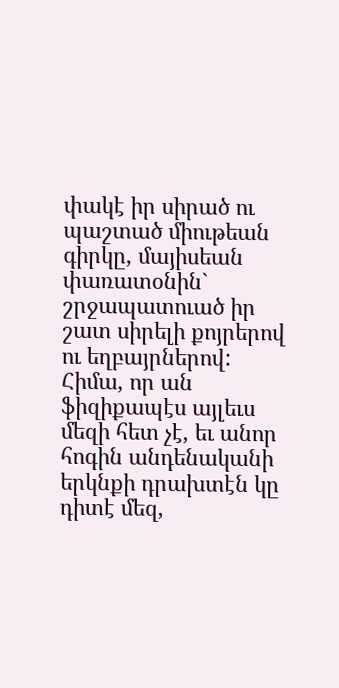փակէ իր սիրած ու պաշտած միութեան գիրկը, մայիսեան փառատօնին` շրջապատուած իր շատ սիրելի քոյրերով ու եղբայրներով:
Հիմա, որ ան ֆիզիքապէս այլեւս մեզի հետ չէ, եւ անոր հոգին անդենականի երկնքի դրախտէն կը դիտէ մեզ,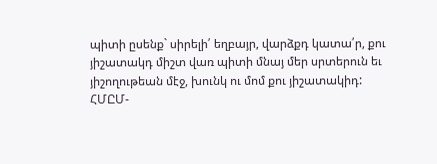պիտի ըսենք` սիրելի՛ եղբայր, վարձքդ կատա՛ր, քու յիշատակդ միշտ վառ պիտի մնայ մեր սրտերուն եւ յիշողութեան մէջ, խունկ ու մոմ քու յիշատակիդ:
ՀՄԸՄ-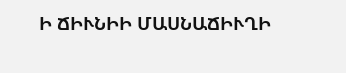Ի ՃԻՒՆԻԻ ՄԱՍՆԱՃԻՒՂԻ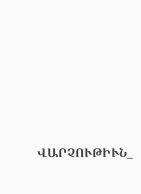ՎԱՐՉՈՒԹԻՒՆ_